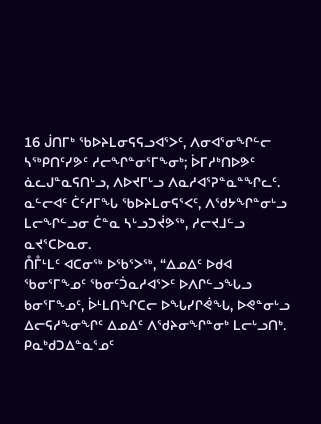16 ᒎᑎᒥᒃ ᖃᐅᔨᒪᓂᕋᕋᓗᐊᕐᐳᑦ, ᐱᓂᐊᕐᓂᖏᓪᓕ ᓴᖅᑭᑎᑦᓯᕗᑦ ᓱᓕᖏᓐᓂᕐᒥᖕᓂᒃ; ᐆᒥᓱᒃᑎᐅᕗᑦ ᓈᓚᒍᓐᓇᕋᑎᒡᓗ, ᐱᐅᔪᒥᒡᓗ ᐱᓇᓱᐊᕐᕈᓐᓇᓐᖏᓚᑦ.
ᓇᓪᓕᐊᑦ ᑖᑦᓱᒥᖓ ᖃᐅᔨᒪᓂᕋᕐᐸᑦ, ᐱᖁᔭᖏᓐᓂᒡᓗ ᒪᓕᖏᓪᓗᓂ ᑖᓐᓇ ᓴᒡᓗᑐᔫᕗᖅ, ᓱᓕᔪᒧᓪᓗ ᓇᔪᕐᑕᐅᓇᓂ.
ᑍᒤᒻᒪᑦ ᐊᑕᓂᖅ ᐅᖃᕐᐳᖅ, “ᐃᓄᐃᑦ ᐅᑯᐊ ᖃᓂᕐᒥᖕᓄᑦ ᖃᓂᑦᑑᓇᓱᐊᕐᐳᑦ ᐅᐱᒋᓪᓗᖓᓗ ᑲᓂᕐᒥᖕᓄᑦ, ᐆᒻᒪᑎᖏᑕᓕ ᐅᖓᓯᒋᕚᖓ, ᐅᕙᓐᓂᒡᓗ ᐃᓕᕋᓱᖕᓂᖏᑦ ᐃᓄᐃᑦ ᐱᖁᔨᓂᖏᓐᓂᒃ ᒪᓕᒡᓗᑎᒃ.
ᑭᓇᒃᑯᑐᐃᓐᓇᕐᓄᑦ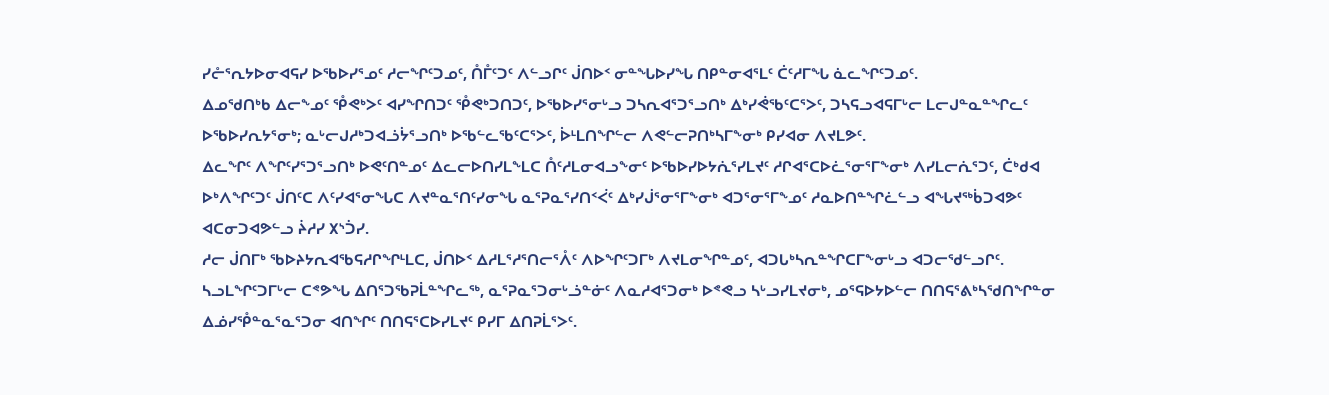ᓯᓔᕐᕆᔭᐅᓂᐊᕋᓯ ᐅᖃᐅᓯᕐᓄᑦ ᓱᓕᖏᑦᑐᓄᑦ, ᑍᒤᑦᑐᑦ ᐱᓪᓗᒋᑦ ᒎᑎᐅᑉ ᓂᓐᖓᐅᓯᖓ ᑎᑭᓐᓂᐊᕐᒪᑦ ᑖᑦᓱᒥᖓ ᓈᓚᖏᑦᑐᓄᑦ.
ᐃᓄᖁᑎᒃᑲ ᐃᓕᖕᓄᑦ ᕾᕙᒃᐳᑦ ᐊᓯᖏᑎᑐᑦ ᕾᕙᒃᑐᑎᑐᑦ, ᐅᖃᐅᓯᕐᓂᒡᓗ ᑐᓴᕆᐊᕐᑐᕐᓗᑎᒃ ᐃᒃᓯᕚᖃᑦᑕᕐᐳᑦ, ᑐᓴᕋᓗᐊᕋᒥᒡᓕ ᒪᓕᒍᓐᓇᓐᖏᓚᑦ ᐅᖃᐅᓯᕆᔭᕐᓂᒃ; ᓇᒡᓕᒍᓱᒃᑐᐊᓘᔮᕐᓗᑎᒃ ᐅᖃᓪᓚᖃᑦᑕᕐᐳᑦ, ᐆᒻᒪᑎᖏᓪᓕ ᐱᕙᓪᓕᕈᑎᒃᓴᒥᖕᓂᒃ ᑭᓯᐊᓂ ᐱᔪᒪᕗᑦ.
ᐃᓚᖏᑦ ᐱᖏᑦᓯᕐᑐᕐᓗᑎᒃ ᐅᕙᑦᑎᓐᓄᑦ ᐃᓚᓕᐅᑎᓯᒪᖕᒪᑕ ᑍᑦᓱᒪᓂᐊᓗᖕᓂᑦ ᐅᖃᐅᓯᐅᔭᕇᕐᓯᒪᔪᑦ ᓱᒋᐊᕐᑕᐅᓛᕐᓂᕐᒥᖕᓂᒃ ᐱᓯᒪᓕᕇᕐᑐᑦ, ᑖᒃᑯᐊ ᐅᒃᐱᖏᑦᑐᑦ ᒎᑎᑦᑕ ᐱᑦᓯᐊᕐᓂᖓᑕ ᐱᔪᓐᓇᕐᑎᑦᓯᓂᖓ ᓇᕐᕈᓇᕐᓯᑎᑉᐹᑦ ᐃᒃᓯᒎᕐᓂᕐᒥᖕᓂᒃ ᐊᑐᕐᓂᕐᒥᖕᓄᑦ ᓱᓇᐅᑎᓐᖏᓛᓪᓗ ᐊᖓᔪᖅᑳᑐᐊᕗᑦ ᐊᑕᓂᑐᐊᕗᓪᓗ ᔩᓱᓯ ᙭ᔅᑑᓯ.
ᓱᓕ ᒎᑎᒥᒃ ᖃᐅᔨᔭᕆᐊᖃᕋᓱᒋᖏᒻᒪᑕ, ᒎᑎᐅᑉ ᐃᓱᒪᕐᓱᕐᑎᓕᕐᐰᑦ ᐱᐅᖏᑦᑐᒥᒃ ᐱᔪᒪᓂᖏᓐᓄᑦ, ᐊᑐᒐᒃᓴᕆᓐᖏᑕᒥᖕᓂᒡᓗ ᐊᑐᓕᖁᓪᓗᒋᑦ.
ᓴᓗᒪᖏᑦᑐᒥᒡᓕ ᑕᕝᕗᖓ ᐃᑎᕐᑐᖃᕈᒫᓐᖏᓚᖅ, ᓇᕐᕈᓇᕐᑐᓂᒡᓘᓐᓃᑦ ᐱᓇᓱᐊᕐᑐᓂᒃ ᐅᕝᕙᓗ ᓴᒡᓗᓯᒪᔪᓂᒃ, ᓄᕐᕋᐅᔭᐅᓪᓕ ᑎᑎᕋᕐᕕᒃᓴᖁᑎᖏᓐᓂ ᐃᓅᓯᕾᓐᓇᕐᓇᕐᑐᓂ ᐊᑎᖏᑦ ᑎᑎᕋᕐᑕᐅᓯᒪᔪᑦ ᑭᓯᒥ ᐃᑎᕈᒫᕐᐳᑦ.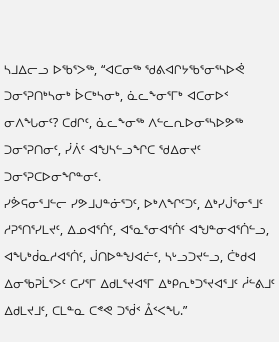ᓴᒧᐃᓕᓗ ᐅᖃᕐᐳᖅ, “ᐊᑕᓂᖅ ᖁᕕᐊᒋᔭᖃᕐᓂᕐᓴᐅᕚ ᑐᓂᕐᕈᑎᒃᓴᓂᒃ ᐆᑕᒃᓴᓂᒃ, ᓈᓚᖕᓂᕐᒥᒃ ᐊᑕᓂᐅᑉ ᓂᐱᖓᓂᑦ? ᑕᑯᒋᑦ, ᓈᓚᖕᓂᖅ ᐱᓪᓚᕆᐅᓂᕐᓴᐅᕗᖅ ᑐᓂᕐᕈᑎᓂᑦ, ᓰᐲᑦ ᐊᖑᓴᓪᓗᖏᑕ ᖁᐃᓂᔪᑦ ᑐᓂᕐᕈᑕᐅᓂᖏᓐᓂᑦ.
ᓯᕘᕋᓂᕐᒧᓪᓕ ᓯᕗᒧᒍᓐᓃᕐᑐᑦ, ᐅᒃᐱᖏᑦᑐᑦ, ᐃᒃᓯᒎᕐᓂᕐᒧᑦ ᓱᕈᕐᑎᕐᓯᒪᔪᑦ, ᐃᓄᐊᕐᑏᑦ, ᐊᕐᓇᕐᓂᐊᕐᑏᑦ ᐊᖑᓐᓂᐊᕐᑏᓪᓗ, ᐊᖓᒃᑰᓇᓱᐊᕐᑏᑦ, ᒎᑎᐅᓐᖑᐊᓖᑦ, ᓴᒡᓗᑐᔪᓪᓗ, ᑖᒃᑯᐊ ᐃᓂᖃᕈᒫᕐᐳᑦ ᑕᓯᕐᒥ ᐃᑯᒪᕐᔪᐊᕐᒥ ᐃᒃᑭᕆᒃᑐᕐᔪᐊᕐᒧᑦ ᓲᓪᕕᒧᑦ ᐃᑯᒪᔪᒧᑦ, ᑕᒪᓐᓇ ᑕᕝᕙ ᑐᖂᑉ ᐂᑉᐸᖓ.”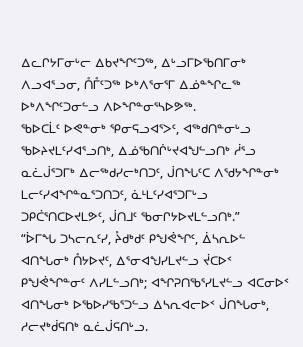ᐃᓚᒋᔭᒥᓂᒡᓕ ᐃᑲᔪᖏᑦᑐᖅ, ᐃᒡᓗᒥᐅᖃᑎᒥᓂᒃ ᐱᓗᐊᕐᓗᓂ, ᑍᒤᑦᑐᖅ ᐅᒃᐱᕐᓂᕐᒥ ᐃᓅᓐᖏᓚᖅ ᐅᒃᐱᖏᑦᑐᓂᓪᓗ ᐱᐅᖏᓐᓂᕐᓴᐅᕗᖅ.
ᖃᐅᑕᒫᑦ ᐅᕙᓐᓂᒃ ᕿᓂᕋᓗᐊᕐᐳᑦ, ᐊᖅᑯᑎᓐᓂᒡᓗ ᖃᐅᔨᔪᒪᑦᓯᐊᕐᓗᑎᒃ, ᐃᓅᖃᑎᒌᒡᔪᐊᖑᓪᓗᑎᒃ ᓲᕐᓗ ᓇᓛᒎᕐᑐᒥᒃ ᐃᓕᖅᑯᓯᓕᒃᑎᑐᑦ, ᒎᑎᖓᑦᑕ ᐱᖁᔭᖏᓐᓂᒃ ᒪᓕᑦᓯᐊᖏᓐᓇᕐᑐᑎᑐᑦ, ᓈᒻᒪᑦᓯᐊᕐᑐᒥᒡᓗ ᑐᑭᑖᕐᑎᑕᐅᔪᒪᕗᑦ, ᒎᑎᒧᑦ ᖃᓂᒋᔭᐅᔪᒪᓪᓗᑎᒃ.”
“ᐆᒥᖓ ᑐᓴᓕᕆᑦᓯ, ᔧᑯᒃᑯᑦ ᑭᖑᕚᖏᑦ, ᐄᓴᕆᐅᓪ ᐊᑎᖓᓂᒃ ᑍᔭᐅᔪᑦ, ᐃᕐᓂᐊᖑᓯᒪᔪᓪᓗ ᔫᑕᐅᑉ ᑭᖑᕚᖏᓐᓂᑦ ᐱᓯᒪᓪᓗᑎᒃ; ᐊᖏᕈᑎᖃᕐᓯᒪᔪᓪᓗ ᐊᑕᓂᐅᑉ ᐊᑎᖓᓂᒃ ᐅᖃᐅᓯᖃᕐᑐᓪᓗ ᐃᓴᕆᐊᓕᐅᑉ ᒎᑎᖓᓂᒃ, ᓱᓕᔪᒃᑰᕋᑎᒃ ᓇᓛᒎᕋᑎᒡᓗ.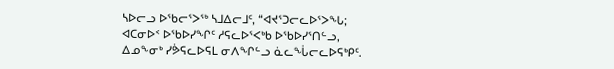ᓴᐅᓕᓗ ᐅᖃᓕᕐᐳᖅ ᓴᒧᐃᓕᒧᑦ, “ᐊᔪᕐᑐᓕᓚᐅᕐᐳᖓ; ᐊᑕᓂᐅᑉ ᐅᖃᐅᓯᖏᑦ ᓱᕋᓚᐅᕐᐸᒃᑲ ᐅᖃᐅᓯᕐᑎᓪᓗ, ᐃᓄᖕᓂᒃ ᓯᕘᕋᓚᐅᕋᒪ ᓂᐱᖏᓪᓗ ᓈᓚᖔᓕᓚᐅᕋᒃᑭᑦ.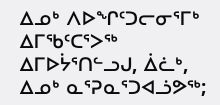ᐃᓄᒃ ᐱᐅᖏᑦᑐᓕᓂᕐᒥᒃ ᐃᒥᖃᑦᑕᕐᐳᖅ ᐃᒥᐅᔮᕐᑎᓪᓗᒍ, ᐄᓛᒃ, ᐃᓄᒃ ᓇᕐᕈᓇᕐᑐᐊᓘᕗᖅ;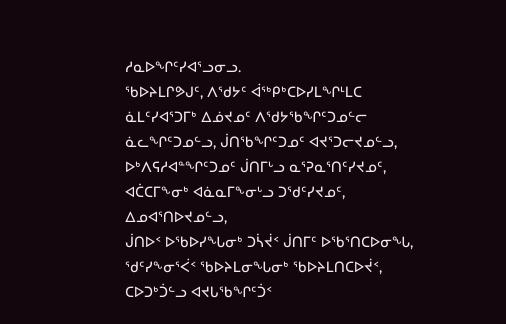ᓱᓇᐅᖏᑦᓯᐊᕐᓗᓂᓗ.
ᖃᐅᔨᒪᒋᕗᒍᑦ, ᐱᖁᔭᑦ ᐋᖅᑭᒃᑕᐅᓯᒪᖏᒻᒪᑕ ᓈᒪᑦᓯᐊᕐᑐᒥᒃ ᐃᓅᔪᓄᑦ ᐱᖁᔭᖃᖏᑦᑐᓄᓪᓕ ᓈᓚᖏᑦᑐᓄᓪᓗ, ᒎᑎᖃᖏᑦᑐᓄᑦ ᐊᔪᕐᑐᓕᔪᓄᓪᓗ, ᐅᒃᐱᕋᓱᐊᓐᖏᑦᑐᓄᑦ ᒎᑎᒥᒡᓗ ᓇᕐᕈᓇᕐᑎᑦᓯᔪᓄᑦ, ᐊᑖᑕᒥᖕᓂᒃ ᐊᓈᓇᒥᖕᓂᒡᓗ ᑐᖁᑦᓯᔪᓄᑦ, ᐃᓄᐊᕐᑎᐅᔪᓄᓪᓗ,
ᒎᑎᐅᑉ ᐅᖃᐅᓯᖓᓂᒃ ᑐᓵᔫᑉ ᒎᑎᒥᑦ ᐅᖃᕐᑎᑕᐅᓂᖓ, ᖁᑦᓯᖕᓂᕐᐹᑉ ᖃᐅᔨᒪᓂᖓᓂᒃ ᖃᐅᔨᒪᑎᑕᐅᔫᑉ, ᑕᐅᑐᒃᑑᓪᓗ ᐊᔪᒐᖃᖏᑦᑑᑉ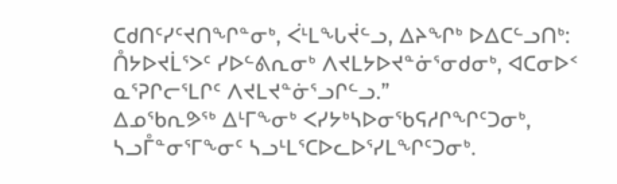ᑕᑯᑎᑦᓯᑦᔪᑎᖏᓐᓂᒃ, ᐹᒻᒪᖓᔫᓪᓗ, ᐃᔨᖏᒃ ᐅᐃᑕᓪᓗᑎᒃ:
ᑍᔭᐅᔪᒫᕐᐳᑦ ᓯᐅᓪᕕᕆᓂᒃ ᐱᔪᒪᔭᐅᔪᓐᓃᕐᓂᑯᓂᒃ, ᐊᑕᓂᐅᑉ ᓇᕐᕈᒋᓕᕐᒪᒋᑦ ᐱᔪᒪᔪᓐᓃᕐᓗᒋᓪᓗ.”
ᐃᓄᖃᕆᕗᖅ ᐃᒻᒥᖕᓂᒃ ᐸᓯᔭᒃᓴᐅᓂᖃᕋᓱᒋᖏᑦᑐᓂᒃ, ᓴᓗᒤᓐᓂᕐᒥᖕᓂᑦ ᓴᓗᒻᒪᕐᑕᐅᓚᐅᕐᓯᒪᖏᑦᑐᓂᒃ.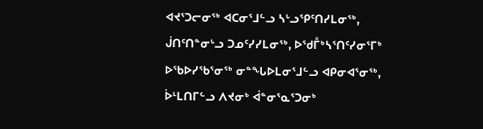ᐊᔪᕐᑐᓕᓂᖅ ᐊᑕᓂᕐᒧᓪᓗ ᓴᒡᓗᕿᑦᑎᓯᒪᓂᖅ, ᒎᑎᑦᑎᓐᓂᒡᓗ ᑐᓄᑦᓯᓯᒪᓂᖅ, ᐅᖁᒤᒃᓴᕐᑎᑦᓯᓂᕐᒥᒃ ᐅᖃᐅᓯᖃᕐᓂᖅ ᓂᓐᖓᐅᒪᓂᕐᒧᓪᓗ ᐊᑭᓂᐊᕐᓂᖅ, ᐆᒻᒪᑎᒥᓪᓗ ᐱᔪᓂᒃ ᐋᓐᓂᕐᓇᕐᑐᓂᒃ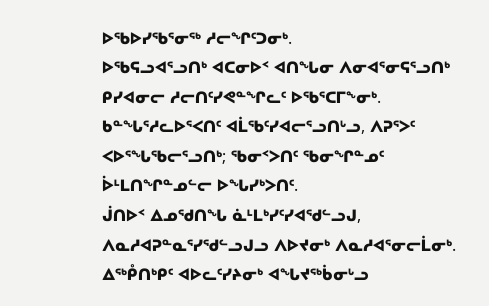ᐅᖃᐅᓯᖃᕐᓂᖅ ᓱᓕᖏᑦᑐᓂᒃ.
ᐅᖃᕋᓗᐊᕐᓗᑎᒃ ᐊᑕᓂᐅᑉ ᐊᑎᖓᓂ ᐱᓂᐊᕐᓂᕋᕐᓗᑎᒃ ᑭᓯᐊᓂᓕ ᓱᓕᑎᑦᓯᕙᓐᖏᓚᑦ ᐅᖃᕐᑕᒥᖕᓂᒃ.
ᑲᓐᖓᕐᓱᓚᐅᕐᐸᑎᑦ ᐊᒫᖃᑦᓯᐊᓕᕐᓗᑎᒡᓗ, ᐱᕈᕐᐳᑦ ᐸᐅᕐᖓᖃᓕᕐᓗᑎᒃ; ᖃᓂᑉᐳᑎᑦ ᖃᓂᖏᓐᓄᑦ ᐆᒻᒪᑎᖏᓐᓄᓪᓕ ᐅᖓᓯᒃᐳᑎᑦ.
ᒎᑎᐅᑉ ᐃᓄᖁᑎᖓ ᓈᒻᒪᒃᓯᑦᓯᐊᖁᓪᓗᒍ, ᐱᓇᓱᐊᕈᓐᓇᕐᓯᖁᓪᓗᒍᓗ ᐱᐅᔪᓂᒃ ᐱᓇᓱᐊᕐᓂᓕᒫᓂᒃ.
ᐃᖅᑬᑎᒃᑭᑦ ᐊᐅᓚᑦᓯᔨᓂᒃ ᐊᖓᔪᖅᑳᓂᒡᓗ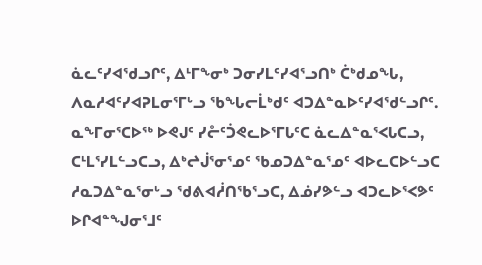ᓈᓚᑦᓯᐊᖁᓗᒋᑦ, ᐃᒻᒥᖕᓂᒃ ᑐᓂᓯᒪᑦᓯᐊᕐᓗᑎᒃ ᑖᒃᑯᓄᖓ, ᐱᓇᓱᐊᑦᓯᐊᕈᒪᓂᕐᒥᒡᓗ ᖃᖓᓕᒫᒃᑯᑦ ᐊᑐᐃᓐᓇᐅᑦᓯᐊᖁᓪᓗᒋᑦ.
ᓇᖕᒥᓂᕐᑕᐅᖅ ᐅᕙᒍᑦ ᓯᓔᑦᑑᕙᓚᐅᕐᒥᒐᑦᑕ ᓈᓚᐃᓐᓇᕐᐸᒐᑕᓗ, ᑕᒻᒪᕐᓯᒪᓪᓗᑕᓗ, ᐃᒃᖠᒎᕐᓂᕐᓄᑦ ᖃᓄᑐᐃᓐᓇᕐᓄᑦ ᐊᐅᓚᑕᐅᓪᓗᑕ ᓱᓇᑐᐃᓐᓇᕐᓂᒡᓗ ᖁᕕᐊᓲᑎᖃᕐᓗᑕ, ᐃᓅᓯᕗᓪᓗ ᐊᑐᓚᐅᕐᐸᕗᑦ ᐅᒋᐊᓐᖑᓂᕐᒧᑦ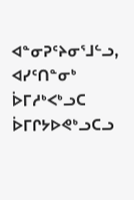ᐊᓐᓂᕈᑦᔨᓂᕐᒧᓪᓗ, ᐊᓯᑦᑎᓐᓂᒃ ᐆᒥᓱᒃᐸᒃᓗᑕ ᐆᒥᒋᔭᐅᕙᒃᓗᑕᓗ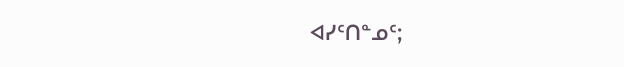ᐊᓯᑦᑎᓐᓄᑦ;